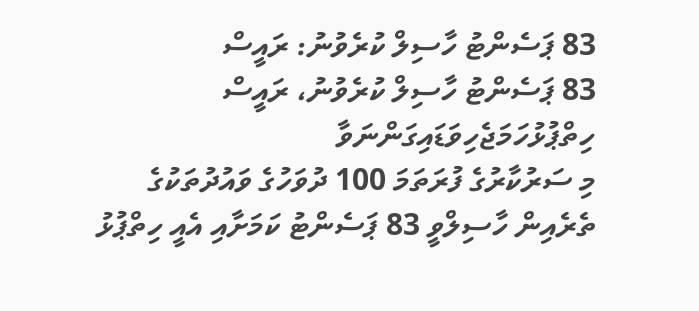83 ޕަސެންޓު ހާސިލް ކުރެވުނު: ރައީސް
83 ޕަސެންޓު ހާސިލް ކުރެވުނު، ރައީސް ހިތްޕުޅުހަމަޖެހިވަޑައިގަންނަވާ
މި ސަރުކާރުގެ ފުރަތަމަ 100 ދުވަހުގެ ވައުދުތަކުގެ ތެރެއިން ހާސިލްވީ 83 ޕަސެންޓު ކަމަށާއި އެއީ ހިތްޕުޅު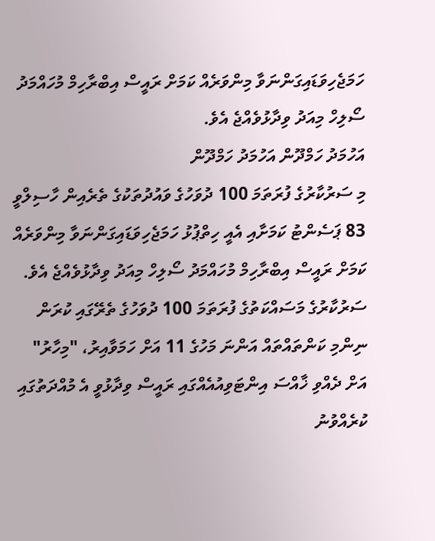ހަމަޖެހިވަޑައިގަންނަވާ މިންވަރެއް ކަމަށް ރައީސް އިބްރާހިމް މުހައްމަދު ސޯލިހް މިއަދު ވިދާޅުވެއްޖެ އެވެ.
އަހުމަދު ހަމްދޫން އަހުމަދު ހަމްދޫން
މި ސަރުކާރުގެ ފުރަތަމަ 100 ދުވަހުގެ ވައުދުތަކުގެ ތެރެއިން ހާސިލްވީ 83 ޕަސެންޓު ކަމަށާއި އެއީ ހިތްޕުޅު ހަމަޖެހިވަޑައިގަންނަވާ މިންވަރެއް ކަމަށް ރައީސް އިބްރާހިމް މުހައްމަދު ސޯލިހް މިއަދު ވިދާޅުވެއްޖެ އެވެ.
ސަރުކާރުގެ މަސައްކަތުގެ ފުރަތަމަ 100 ދުވަހުގެ ތެރޭގައި ކުރަން ނިންމި ކަންތައްތައް އަންނަ މަހުގެ 11 އަށް ހަމަވާއިރު، "މިހާރު" އަށް ދެއްވި ޚާއްސަ އިންޓަވިއުއެއްގައި ރައީސް ވިދާޅުވީ އެ މުއްދަތުގައި ކުރެއްވުނު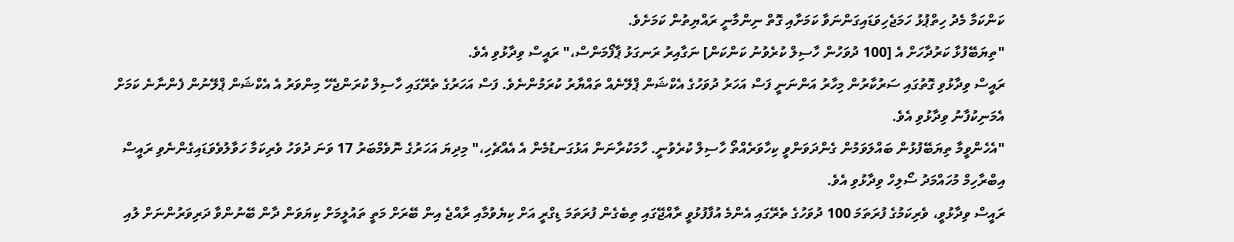ކަންކަމާ މެދު ހިތްޕުޅު ހަމަޖެހިވަޑައިގަންނަވާ ކަމަށާއި ގޮތް ނިންމާނީ ރައްޔިތުން ކަމަށެވެ.
"ތިޔަބޭފުޅާ ކަރުދާހަށް އެ [100 ދުވަހުން ހާސިލް ކުރެވުނު ކަންކަން] ނަގާއިރު ރަނގަޅު ޕާފޯމަންސް،" ރައީސް ވިދާޅުވި އެވެ.
ރައީސް ވިދާޅުވި ގޮތުގައި ސަރުކާރުން މިހާރު އަންނަނީ ފަސް އަހަރު ދުވަހުގެ އެކްޝަން ޕްލޭނެއް ތައްޔާރު ކުރަމުންނެވެ. ފަސް އަހަރުގެ ތެރޭގައި ހާސިލް ކުރަންޖެހޭ މިންވަރު އެ އެކްޝަން ޕްލޭނުން ފެންނާނެ ކަމަށް އެމަނިކުފާނު ވިދާޅުވި އެވެ.
"އެހެންވީމާ ތިޔަބޭފުޅުން ބައްލަވަމުން ގެންދަވަންވީ ކިހާވަރެއްތޯ ހާސިލް ކުރެވުނީ. ހާމަކުރާނަން އަޅުގަނޑުމެން އެ އެއްޗެހި،" މިދިޔަ އަހަރުގެ ނޮވެމްބަރު 17 ވަނަ ދުވަހު ވެރިކަމާ ހަވާލުވެވަޑައިގެންނެވި ރައީސް އިބްރާހިމް މުހައްމަދު ސޯލިހް ވިދާޅުވި އެވެ.
ރައީސް ވިދާޅުވީ، ވެރިކަމުގެ ފުރަތަމަ 100 ދުވަހުގެ ތެރޭގައި އެންމެ އުފާފުޅުވީ ރާއްޖޭގައި ތިބެގެން ފުރަތަމަ ޑިގްރީ އަށް ކިޔެވުމާއި ރާއްޖެ އިން ބޭރަށް މަތީ ތައުލީމަށް ކިޔަވަން ދާން ބޭނުންވާ ދަރިވަރުންނަށް ލުއި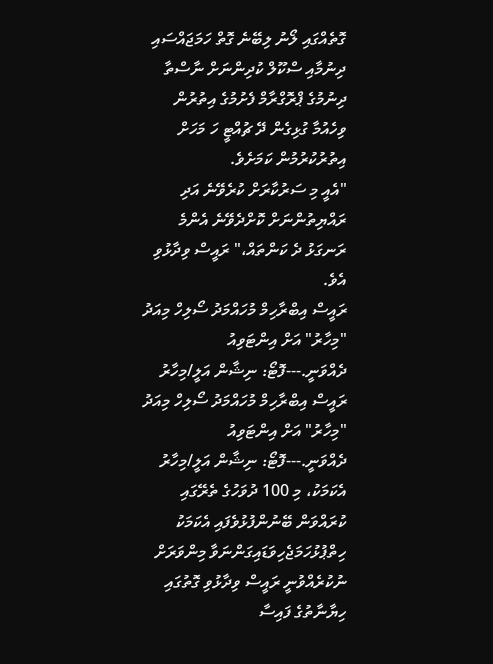ގޮތެއްގައި ލޯނު ލިބޭނެ ގޮތް ހަމަޖައްސައި ދިނުމާއި ސްކޫލް ކުދިންނަށް ނާސްތާ ދިނުމުގެ ޕްރޮގްރާމް ފެށުމުގެ އިތުރުން ވިހެއުމާ ގުޅިގެން ދޭ ޗުއްޓީ ހަ މަހަށް އިތުރުކުރުމުން ކަމަށެވެ.
"އެއީ މި ސަރުކާރަށް ކުރެވޭނެ އަދި ރައްޔިތުންނަށް ކޮށްދެވޭނެ އެންމެ ރަނގަޅު ދެ ކަންތައް،" ރައީސް ވިދާޅުވި އެވެ.
ރައީސް އިބްރާހިމް މުހައްމަދު ސޯލިހް މިއަދު "މިހާރު" އަށް އިންޓަވިއު ދެއްވަނީ.---ފޮޓޯ: ނިޝާން އަލީ/މިހާރު
ރައީސް އިބްރާހިމް މުހައްމަދު ސޯލިހް މިއަދު "މިހާރު" އަށް އިންޓަވިއު ދެއްވަނީ.---ފޮޓޯ: ނިޝާން އަލީ/މިހާރު
އެކަމަކު، މި 100 ދުވަހުގެ ތެރޭގައި ކުރައްވަން ބޭނުންފުޅުވެފައި އެކަމަކު ހިތްޕުޅުހަމަޖެހިވަޑައިގަންނަވާ މިންވަރަށް ނުކުރެއްވުނީ ރައީސް ވިދާޅުވި ގޮތުގައި ހިޔާނާތުގެ ފައިސާ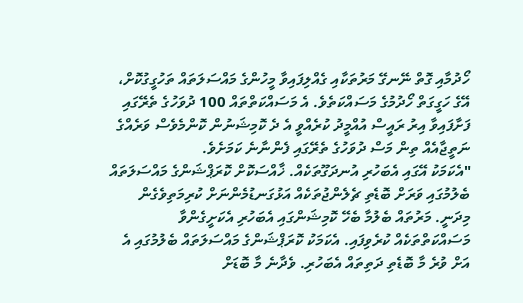ހޯދުމާއި ގޮތް ނޭނގޭ މަރުތަކާއި ގެއްލިފައިވާ މީހުންގެ މައްސަލަތައް ތަހުގީގުކޮށް، އޭގެ ހަގީގަތް ހޯދުމުގެ މަސައްކަތެވެ. އެ މަސައްކަތްތައް 100 ދުވަހުގެ ތެރޭގައި ފަށާފައިވާ އިރު ރައީސް އުއްމީދު ކުރެއްވީ އެ ދެ ކޮމިޝަނުން ކޮންމެވެސް ވަރެއްގެ ނަތީޖާއެއް ތިން މަސް ދުވަހުގެ ތެރޭގައި ފެންނާނެ ކަމަށެވެ.
"އެކަމަކު އޭގައި އެބަހުރި އުނދަގޫތަކެއް. ޚާއްސަކޮށް ކޮރަޕްޝަންގެ މައްސަލަތައް ބެލުމުގައި ވަރަށް ބޮޑެތި ޗެލެންޖުތަކެއް އަޅުގަނޑުމެންނަށް ކުރިމަތިވެގެން މިދަނީ. މަރުތައް ބެލުމާ ބެހޭ ކޮމިޝަންގައި އެބަހުރި އެކަށީގެންވާ މަސައްކަތްތަކެއް ކުރެވިފައި. އެކަމަކު ކޮރަޕްޝަންގެ މައްސަލަތައް ބެލުމުގައި އެ އަށް ވުރެ މާ ބޮޑެތި ދަތިތައް އެބަހުރި. ވެދާނެ މާ ބޮޑަށް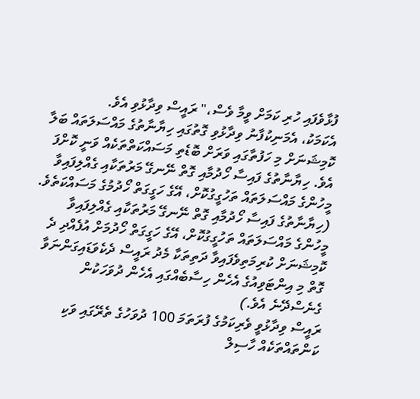ފުޅާވެފައި ހުރި ކަމަށް ވީމާ ވެސް،" ރައީސް ވިދާޅުވި އެވެ.
އެކަމަކު، އެމަނިކުފާނު ވިދާޅުވި ގޮތުގައި ހިޔާނާތުގެ މައްސަލަތައް ބަލާ ކޮމިޝަނަށް މި ހަފުތާގައި ވަރަށް ބޮޑެތި މަސައްކަތްތަކެއް ވަނީ ކޮށްފަ އެވެ. ހިޔާނާތުގެ ފައިސާ ހޯދުމާއި ގޮތް ނޭނގޭ މަރުތަކާއި ގެއްލިފައިވާ މީހުންގެ މައްސަލަތައް ތަހުގީގުކޮށް، އޭގެ ހަގީގަތް ހޯދުމުގެ މަސައްކަތެވެ. (ހިޔާނާތުގެ ފައިސާ ހޯދުމާއި ގޮތް ނޭނގޭ މަރުތަކާއި ގެއްލިފައިވާ މީހުންގެ މައްސަލަތައް ތަހުގީގުކޮށް، އޭގެ ހަގީގަތް ހޯދުމަށް އުފެއްދި ދެ ކޮމިޝަނަށް ކުރިމަތިވެފައިވާ ދަތިތަކާ މެދު ރައީސް ދެކެވަޑައިގަންނަވާ ގޮތް މި އިންޓަވިއުގެ އެހެން ހިސާބެއްގައި އެހެން ދުވަހަކުން ގެނެސްދޭނެ އެވެ.)
ރައީސް ވިދާޅުވީ ވެރިކަމުގެ ފުރަތަމަ 100 ދުވަހުގެ ތެރޭގައި ވަކި ކަންތައްތަކެއް ހާސިލް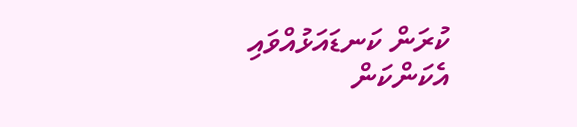ކުރަން ކަނޑައަޅުއްވައި އެކަންކަން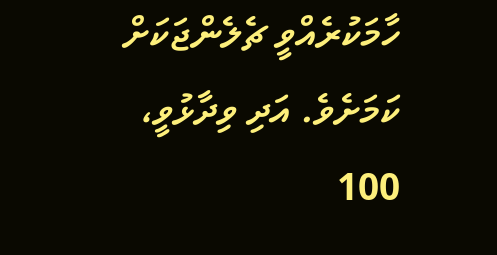ހާމަކުރެއްވީ ޗެލެންޖަކަށް ކަމަށެވެ. އަދި ވިދާޅުވީ، 100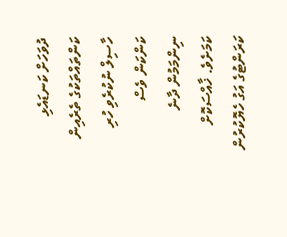ދުވަހަށް ކަނޑައެޅި ކަންތައްތަކުގެ ތެރެއިން ހާސިލް ނުކުރެވި ހުރި ކަންކަން ވެސް ނިންމަމުން ދާނެ ކަމަށެވެ. ޚާއްސަކޮށް ކަރަންޓުގެ އަގު ހެޔޮކުރުން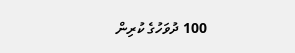100 ދުވަހުގެ ކުރިން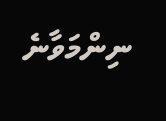ނިންމަވާނެ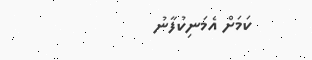ކަމަށް އެމަނިކުފާނު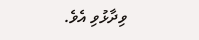ވިދާޅުވި އެވެ.